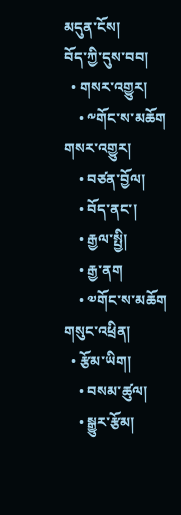མདུན་ངོས།
བོད་ཀྱི་དུས་བབ།
  • གསར་འགྱུར།
    • ༸གོང་ས་མཆོག གསར་འགྱུར།
    • བཙན་བྱོལ།
    • བོད་ནང་།
    • རྒྱལ་སྤྱི།
    • རྒྱ་ནག
    • ༧གོང་ས་མཆོག གསུང་འཕྲིན།
  • རྩོམ་ཡིག།
    • བསམ་ཚུལ།
    • སྒྱུར་རྩོམ།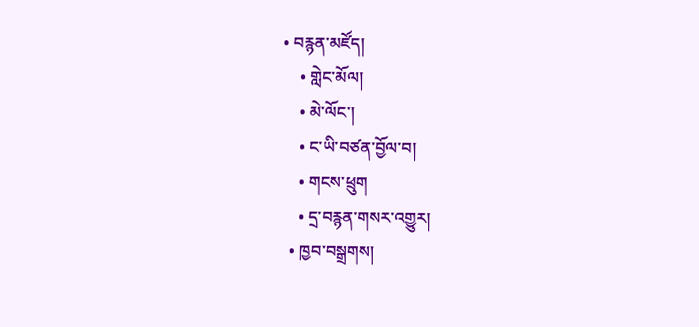• བརྙན་མཛོད།
    • གླེང་མོལ།
    • མེ་ལོང་།
    • ང་ཡི་བཙན་བྱོལ་བ།
    • གངས་ཕྲུག
    • དྲ་བརྙན་གསར་འགྱུར།
  • ཁྱབ་བསྒྲགས།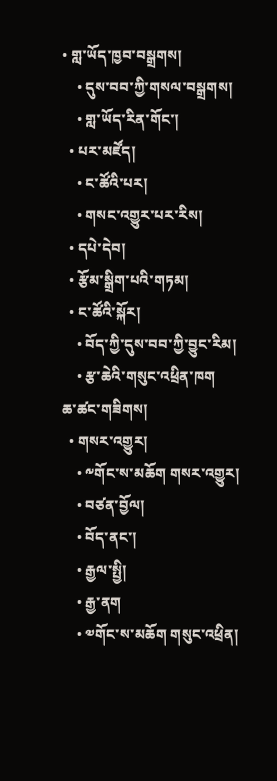• གླ་ཡོད་ཁྱབ་བསྒྲགས།
    • དུས་བབ་ཀྱི་གསལ་བསྒྲགས།
    • གླ་ཡོད་རིན་གོང་།
  • པར་མཛོད།
    • ང་ཚོའི་པར།
    • གསང་འགྱུར་པར་རིས།
  • དཔེ་དེབ།
  • རྩོམ་སྒྲིག་པའི་གཏམ།
  • ང་ཚོའི་སྐོར།
    • བོད་ཀྱི་དུས་བབ་ཀྱི་བྱུང་རིམ།
    • རྩ་ཆེའི་གསུང་འཕྲིན་ཁག
ཆ་ཚང་གཟིགས།
  • གསར་འགྱུར།
    • ༸གོང་ས་མཆོག གསར་འགྱུར།
    • བཙན་བྱོལ།
    • བོད་ནང་།
    • རྒྱལ་སྤྱི།
    • རྒྱ་ནག
    • ༧གོང་ས་མཆོག གསུང་འཕྲིན།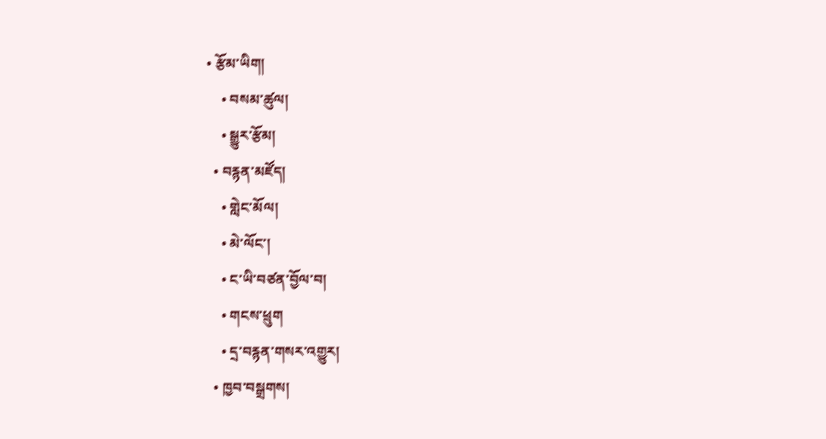• རྩོམ་ཡིག།
    • བསམ་ཚུལ།
    • སྒྱུར་རྩོམ།
  • བརྙན་མཛོད།
    • གླེང་མོལ།
    • མེ་ལོང་།
    • ང་ཡི་བཙན་བྱོལ་བ།
    • གངས་ཕྲུག
    • དྲ་བརྙན་གསར་འགྱུར།
  • ཁྱབ་བསྒྲགས།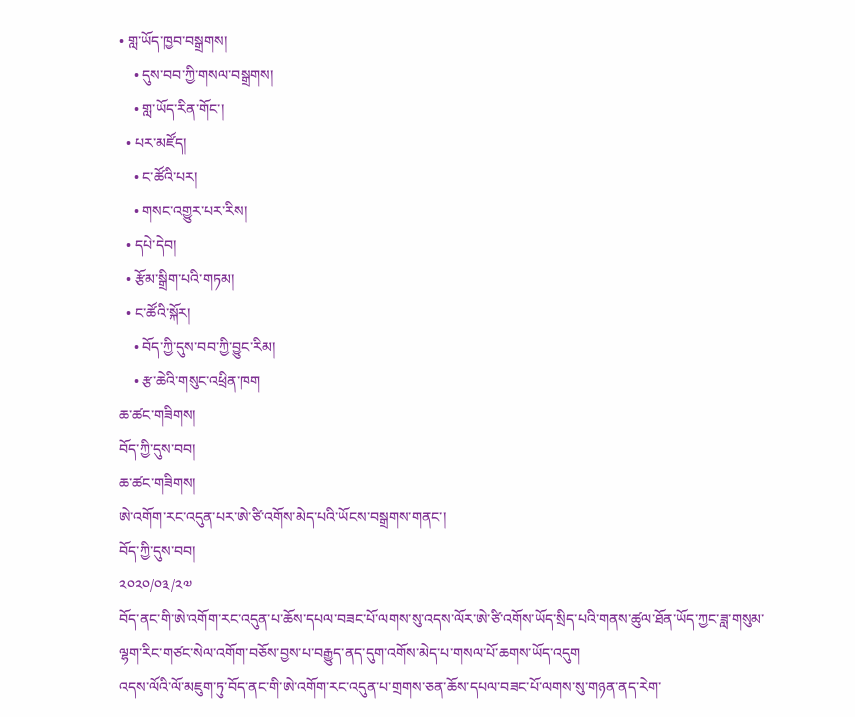• གླ་ཡོད་ཁྱབ་བསྒྲགས།
    • དུས་བབ་ཀྱི་གསལ་བསྒྲགས།
    • གླ་ཡོད་རིན་གོང་།
  • པར་མཛོད།
    • ང་ཚོའི་པར།
    • གསང་འགྱུར་པར་རིས།
  • དཔེ་དེབ།
  • རྩོམ་སྒྲིག་པའི་གཏམ།
  • ང་ཚོའི་སྐོར།
    • བོད་ཀྱི་དུས་བབ་ཀྱི་བྱུང་རིམ།
    • རྩ་ཆེའི་གསུང་འཕྲིན་ཁག
ཆ་ཚང་གཟིགས།
བོད་ཀྱི་དུས་བབ།
ཆ་ཚང་གཟིགས།
ཨེ་འགོག་རང་འདུན་པར་ཨེ་ཙི་འགོས་མེད་པའི་ཡོངས་བསྒྲགས་གནང་།
བོད་ཀྱི་དུས་བབ།
༢༠༢༠/༠༣/༢༧
བོད་ནང་གི་ཨེ་འགོག་རང་འདུན་པ་ཆོས་དཔལ་བཟང་པོ་ལགས་སུ་འདས་ལོར་ཨེ་ཙི་འགོས་ཡོད་སྲིད་པའི་གནས་ཚུལ་ཐོན་ཡོད་ཀྱང་ཟླ་གསུམ་ལྷག་རིང་གཙང་སེལ་འགོག་བཅོས་བྱས་པ་བརྒྱུད་ནད་དུག་འགོས་མེད་པ་གསལ་པོ་ཆགས་ཡོད་འདུག
འདས་ལོའི་ལོ་མཇུག་ཏུ་བོད་ནང་གི་ཨེ་འགོག་རང་འདུན་པ་གྲགས་ཅན་ཆོས་དཔལ་བཟང་པོ་ལགས་སུ་གཉན་ནད་རེག་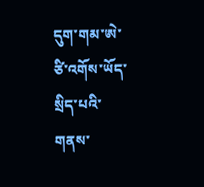དུག་གམ་ཨེ་ཙི་འགོས་ཡོད་སྲིད་པའི་གནས་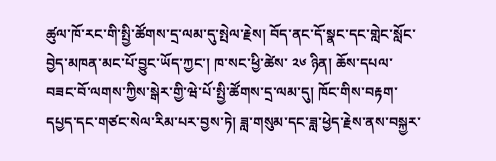ཚུལ་ཁོ་རང་གི་སྤྱི་ཚོགས་དྲ་ལམ་དུ་སྤེལ་རྗེས། བོད་ནང་དོ་སྣང་དང་གླེང་སློང་བྱེད་མཁན་མང་པོ་བྱུང་ཡོད་ཀྱང་། ཁ་སང་ཕྱི་ཚེས་ ༢༦ ཉིན། ཆོས་དཔལ་བཟང་བོ་ལགས་ཀྱིས་སྒེར་གྱི་ཝེ་པོ་སྤྱི་ཚོགས་དྲ་ལམ་དུ། ཁོང་གིས་བརྟག་དཔྱད་དང་གཙང་སེལ་རིམ་པར་བྱས་ཏེ། ཟླ་གསུམ་དང་ཟླ་ཕྱེད་རྗེས་ནས་བསྐྱར་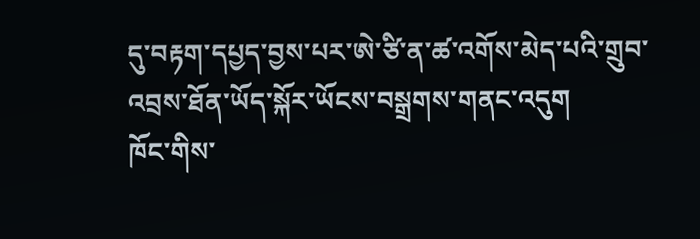དུ་བརྟག་དཔྱད་བྱས་པར་ཨེ་ཙི་ན་ཚ་འགོས་མེད་པའི་གྲུབ་འབྲས་ཐོན་ཡོད་སྐོར་ཡོངས་བསྒྲགས་གནང་འདུག
ཁོང་གིས་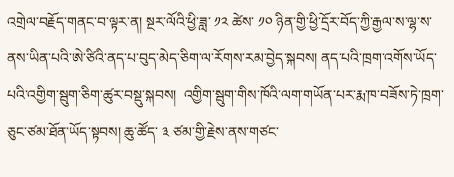འགྲེལ་བརྗོད་གནང་བ་ལྟར་ན། སྔར་ལོའི་ཕྱི་ཟླ་ ༡༢ ཚེས་ ༡༠ ཉིན་གྱི་ཕྱི་དྲོར་བོད་ཀྱི་རྒྱལ་ས་ལྷ་ས་ནས་ཡིན་པའི་ཨེ་ཙིའི་ནད་པ་བུད་མེད་ཅིག་ལ་རོགས་རམ་བྱེད་སྐབས། ནད་པའི་ཁྲག་འགོས་ཡོད་པའི་འགྱིག་སྦུག་ཅིག་ཚུར་བསྡུ་སྐབས།  འགྱིག་སྦུག་གིས་ཁོའི་ལག་གཡོན་པར་རྨ་ཁ་བཟོས་ཏེ་ཁྲག་ཅུང་ཙམ་ཐོན་ཡོད་སྟབས། ཆུ་ཚོད་ ༣ ཙམ་གྱི་རྗེས་ནས་གཙང་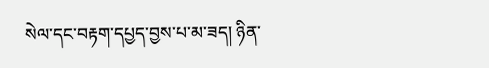སེལ་དང་བརྟག་དཔྱད་བྱས་པ་མ་ཟད། ཉིན་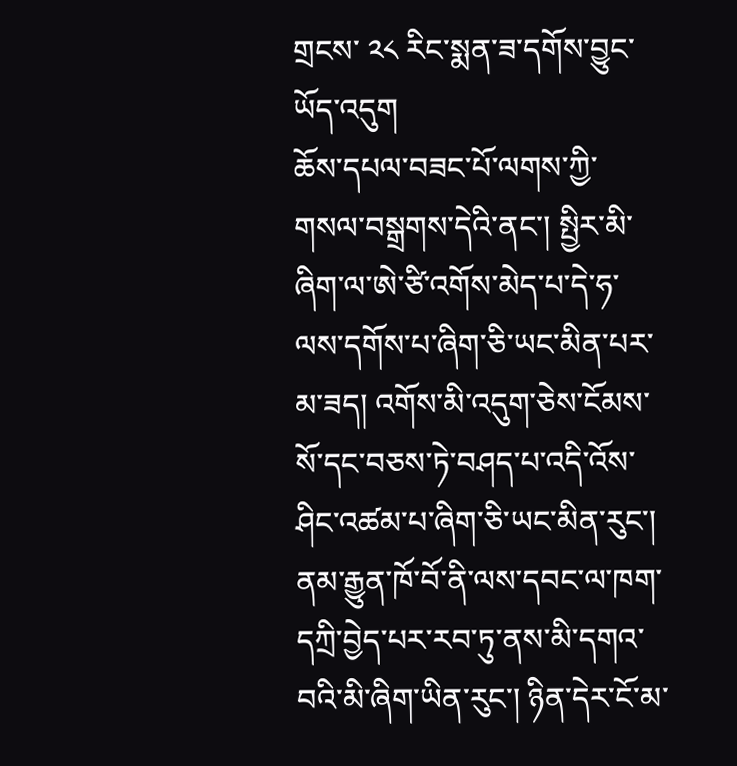གྲངས་ ༢༨ རིང་སྨན་ཟ་དགོས་བྱུང་ཡོད་འདུག
ཆོས་དཔལ་བཟང་པོ་ལགས་ཀྱི་གསལ་བསྒྲགས་དེའི་ནང་། སྤྱིར་མི་ཞིག་ལ་ཨེ་ཙི་འགོས་མེད་པ་དེ་ཧ་ལས་དགོས་པ་ཞིག་ཅི་ཡང་མིན་པར་མ་ཟད། འགོས་མི་འདུག་ཅེས་ངོམས་སོ་དང་བཅས་ཏེ་བཤད་པ་འདི་འོས་ཤིང་འཚམ་པ་ཞིག་ཅི་ཡང་མིན་རུང་། ནམ་རྒྱུན་ཁོ་བོ་ནི་ལས་དབང་ལ་ཁག་དཀྲི་བྱེད་པར་རབ་ཏུ་ནས་མི་དགའ་བའི་མི་ཞིག་ཡིན་རུང་། ཉིན་དེར་ངོ་མ་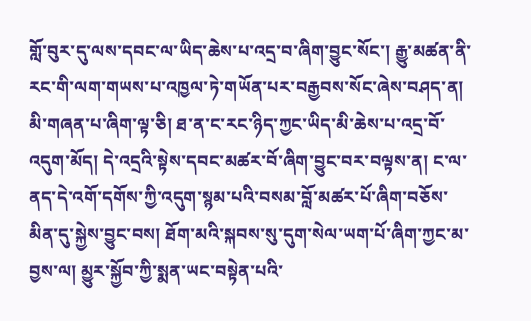གློ་བུར་དུ་ལས་དབང་ལ་ཡིད་ཆེས་པ་འདྲ་བ་ཞིག་བྱུང་སོང་། རྒྱུ་མཚན་ནི་རང་གི་ལག་གཡས་པ་འཁྱལ་ཏེ་གཡོན་པར་བརྒྱབས་སོང་ཞེས་བཤད་ན། མི་གཞན་པ་ཞིག་ལྟ་ཅི། ཐ་ན་ང་རང་ཉིད་ཀྱང་ཡིད་མི་ཆེས་པ་འདྲ་བོ་འདུག་མོད། དེ་འདྲའི་སྟེས་དབང་མཚར་བོ་ཞིག་བྱུང་བར་བལྟས་ན། ང་ལ་ནད་དེ་འགོ་དགོས་ཀྱི་འདུག་སྙམ་པའི་བསམ་བློ་མཚར་པོ་ཞིག་བཅོས་མིན་དུ་སྐྱེས་བྱུང་བས། ཐོག་མའི་སྐབས་སུ་དུག་སེལ་ཡག་པོ་ཞིག་ཀྱང་མ་བྱས་ལ། མྱུར་སྐྱོབ་ཀྱི་སྨན་ཡང་བསྟེན་པའི་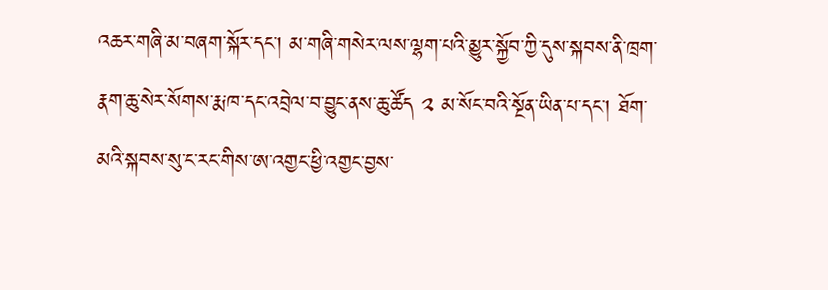འཆར་གཞི་མ་བཞག་སྐོར་དང་། མ་གཞི་གསེར་ལས་ལྷག་པའི་མྱུར་སྐྱོབ་ཀྱི་དུས་སྐབས་ནི་ཁྲག་རྣག་ཆུ་སེར་སོགས་རྨ་ཁ་དང་འབྲེལ་བ་བྱུང་ནས་ཆུ་ཚོད ༢ མ་སོང་བའི་སྔོན་ཡིན་པ་དང་། ཐོག་མའི་སྐབས་སུ་ང་རང་གིས་ཨ་འགྱང་ཕྱི་འགྱང་བྱས་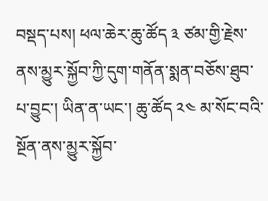བསྡད་པས། ཕལ་ཆེར་ཆུ་ཚོད ༣ ཙམ་གྱི་རྗེས་ནས་མྱུར་སྐྱོབ་ཀྱི་དུག་གནོན་སྨན་བཅོས་ཐུབ་པ་བྱུང་། ཡིན་ན་ཡང་། ཆུ་ཚོད ༢༤ མ་སོང་བའི་སྔོན་ནས་མྱུར་སྐྱོབ་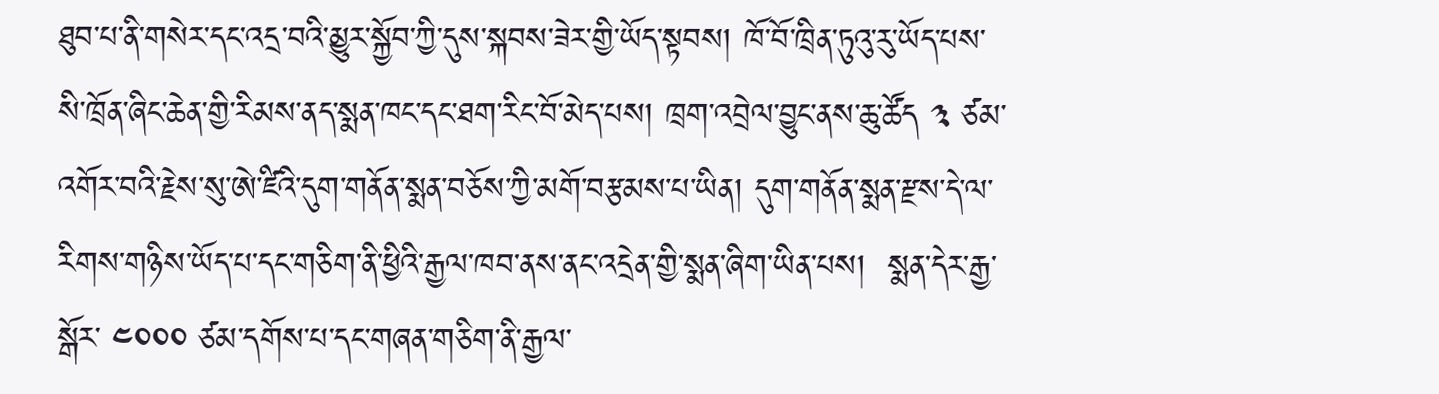ཐུབ་པ་ནི་གསེར་དང་འདྲ་བའི་མྱུར་སྐྱོབ་ཀྱི་དུས་སྐབས་ཟེར་གྱི་ཡོད་སྟབས། ཁོ་བོ་ཁྲིན་ཏུའུ་རུ་ཡོད་པས་སི་ཁྲོན་ཞིང་ཆེན་གྱི་རིམས་ནད་སྨན་ཁང་དང་ཐག་རིང་བོ་མེད་པས། ཁྲག་འབྲེལ་བྱུང་ནས་ཆུ་ཚོད ༣ ཙམ་འགོར་བའི་རྗེས་སུ་ཨེ་ཛིའི་དུག་གནོན་སྨན་བཅོས་ཀྱི་མགོ་བརྩམས་པ་ཡིན། དུག་གནོན་སྨན་རྫས་དེ་ལ་རིགས་གཉིས་ཡོད་པ་དང་གཅིག་ནི་ཕྱིའི་རྒྱལ་ཁབ་ནས་ནང་འདྲེན་གྱི་སྨན་ཞིག་ཡིན་པས།  སྨན་དེར་རྒྱ་སྒོར་ ༤༠༠༠ ཙམ་དགོས་པ་དང་གཞན་གཅིག་ནི་རྒྱལ་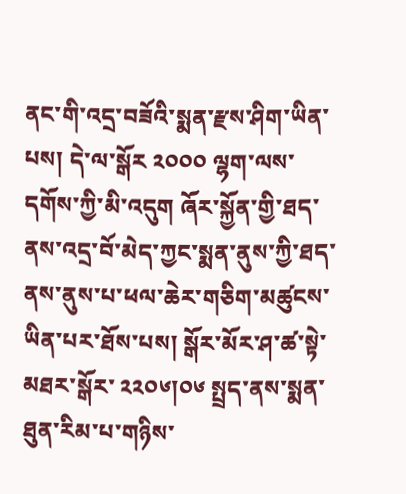ནང་གི་འདྲ་བཟོའི་སྨན་རྫས་ཤིག་ཡིན་པས། དེ་ལ་སྒོར ༢༠༠༠ ལྷག་ལས་དགོས་ཀྱི་མི་འདུག ཞོར་སྐྱོན་གྱི་ཐད་ནས་འདྲ་བོ་མེད་ཀྱང་སྨན་ནུས་ཀྱི་ཐད་ནས་ནུས་པ་ཕལ་ཆེར་གཅིག་མཚུངས་ཡིན་པར་ཐོས་པས། སྒོར་མོར་ཤ་ཚ་སྟེ་མཐར་སྒོར་ ༢༢༠༦།༠༦ སྤྲད་ནས་སྨན་ཐུན་རིམ་པ་གཉིས་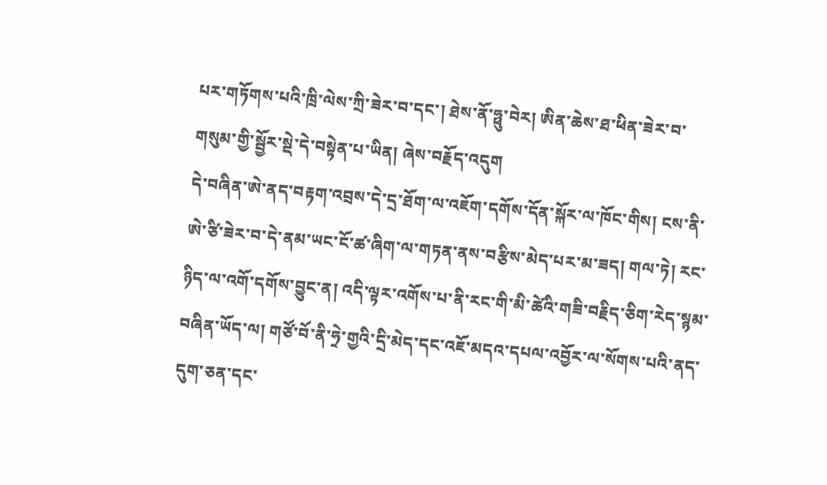པར་གཏོགས་པའི་ཁྲི་ལེས་ཀྲི་ཟེར་བ་དང་། ཐེས་ནོ་ཧྥུ་བེར། ཨིན་ཆེས་ཐ་ཕིན་ཟེར་བ་གསུམ་གྱི་སྦྱོར་སྡེ་དེ་བསྟེན་པ་ཡིན། ཞེས་བརྗོད་འདུག
དེ་བཞིན་ཨེ་ནད་བརྟག་འབྲས་དེ་དྲ་ཐོག་ལ་འཇོག་དགོས་དོན་སྐོར་ལ་ཁོང་གིས། ངས་ནི་ཨེ་ཙི་ཟེར་བ་དེ་ནམ་ཡང་ངོ་ཚ་ཞིག་ལ་གཏན་ནས་བརྩིས་མེད་པར་མ་ཟད། གལ་ཏེ། རང་ཉིད་ལ་འགོ་དགོས་བྱུང་ན། འདི་ལྟར་འགོས་པ་ནི་རང་གི་མི་ཚེའི་གཟི་བརྗིད་ཅིག་རེད་སྙམ་བཞིན་ཡོད་ལ། གཙོ་བོ་ནི་ཧྲེ་གྱའི་དྲི་མེད་དང་འཇོ་མདའ་དཔལ་འབྱོར་ལ་སོགས་པའི་ནད་དུག་ཅན་དང་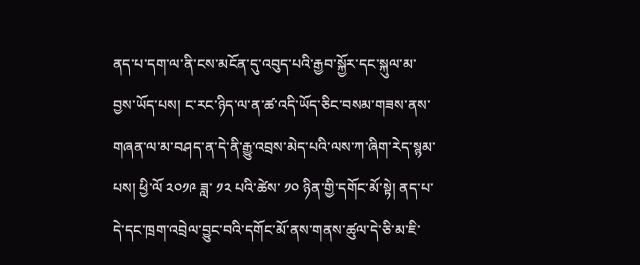ནད་པ་དག་ལ་ནི་ངས་མངོན་དུ་འབུད་པའི་རྒྱབ་སྐྱོར་དང་སྐུལ་མ་བྱས་ཡོད་པས། ང་རང་ཉིད་ལ་ན་ཚ་འདི་ཡོད་ཅིང་བསམ་གཟས་ནས་གཞན་ལ་མ་བཤད་ན་དེ་ནི་རྒྱུ་འབྲས་མེད་པའི་ལས་ཀ་ཞིག་རེད་སྙམ་པས། ཕྱི་ལོ ༢༠༡༩ ཟླ་ ༡༢ པའི་ཚེས་ ༡༠ ཉིན་གྱི་དགོང་མོ་སྟེ། ནད་པ་དེ་དང་ཁྲག་འབྲེལ་བྱུང་བའི་དགོང་མོ་ནས་གནས་ཚུལ་དེ་ཅི་མ་ཇི་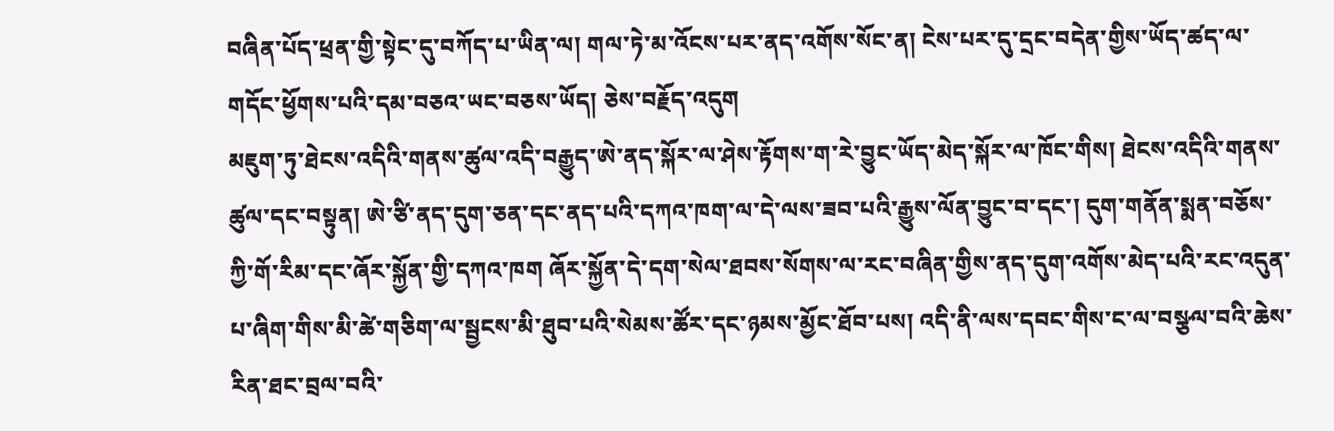བཞིན་པོད་ཕྲན་གྱི་སྟེང་དུ་བཀོད་པ་ཡིན་ལ། གལ་ཏེ་མ་འོངས་པར་ནད་འགོས་སོང་ན། ངེས་པར་དུ་དྲང་བདེན་གྱིས་ཡོད་ཚད་ལ་གདོང་ཕྱོགས་པའི་དམ་བཅའ་ཡང་བཅས་ཡོད། ཅེས་བརྗོད་འདུག
མཇུག་ཏུ་ཐེངས་འདིའི་གནས་ཚུལ་འདི་བརྒྱུད་ཨེ་ནད་སྐོར་ལ་ཤེས་རྟོགས་ག་རེ་བྱུང་ཡོད་མེད་སྐོར་ལ་ཁོང་གིས། ཐེངས་འདིའི་གནས་ཚུལ་དང་བསྟུན། ཨེ་ཙི་ནད་དུག་ཅན་དང་ནད་པའི་དཀའ་ཁག་ལ་དེ་ལས་ཟབ་པའི་རྒྱུས་ལོན་བྱུང་བ་དང་། དུག་གནོན་སྨན་བཅོས་ཀྱི་གོ་རིམ་དང་ཞོར་སྐྱོན་གྱི་དཀའ་ཁག ཞོར་སྐྱོན་དེ་དག་སེལ་ཐབས་སོགས་ལ་རང་བཞིན་གྱིས་ནད་དུག་འགོས་མེད་པའི་རང་འདུན་པ་ཞིག་གིས་མི་ཚེ་གཅིག་ལ་སྦྱངས་མི་ཐུབ་པའི་སེམས་ཚོར་དང་ཉམས་མྱོང་ཐོབ་པས། འདི་ནི་ལས་དབང་གིས་ང་ལ་བསྩལ་བའི་ཆེས་རིན་ཐང་བྲལ་བའི་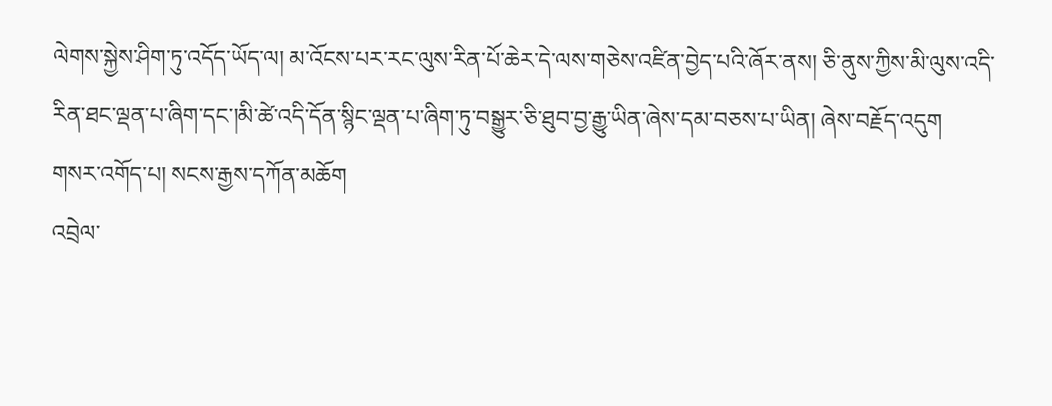ལེགས་སྐྱེས་ཤིག་ཏུ་འདོད་ཡོད་ལ། མ་འོངས་པར་རང་ལུས་རིན་པོ་ཆེར་དེ་ལས་གཅེས་འཛིན་བྱེད་པའི་ཞོར་ནས། ཅི་ནུས་ཀྱིས་མི་ལུས་འདི་རིན་ཐང་ལྡན་པ་ཞིག་དང་།མི་ཚེ་འདི་དོན་སྙིང་ལྡན་པ་ཞིག་ཏུ་བསྒྱུར་ཅི་ཐུབ་བྱ་རྒྱུ་ཡིན་ཞེས་དམ་བཅས་པ་ཡིན། ཞེས་བརྗོད་འདུག
གསར་འགོད་པ། སངས་རྒྱས་དཀོན་མཆོག
འབྲེལ་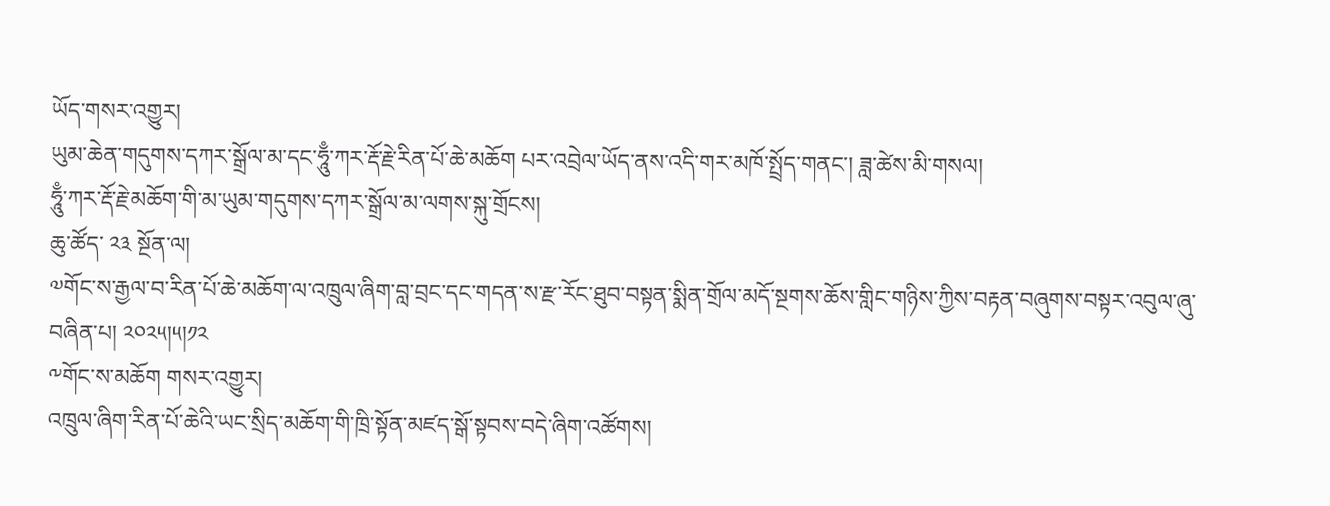ཡོད་གསར་འགྱུར།
ཡུམ་ཆེན་གདུགས་དཀར་སྒྲོལ་མ་དང་ཧཱུྃ་ཀར་རྡོ་རྗེ་རིན་པོ་ཆེ་མཆོག པར་འབྲེལ་ཡོད་ནས་འདི་གར་མཁོ་སྤྲོད་གནང་། ཟླ་ཚེས་མི་གསལ།
ཧཱུྃ་ཀར་རྡོ་རྗེ་མཆོག་གི་མ་ཡུམ་གདུགས་དཀར་སྒྲོལ་མ་ལགས་སྐུ་གྲོངས།
ཆུ་ཚོད་ ༢༣ སྔོན་ལ།
༧གོང་ས་རྒྱལ་བ་རིན་པོ་ཆེ་མཆོག་ལ་འཁྲུལ་ཞིག་བླ་བྲང་དང་གདན་ས་རྫ་རོང་ཐུབ་བསྟན་སྨིན་གྲོལ་མདོ་སྔགས་ཆོས་གླིང་གཉིས་ཀྱིས་བརྟན་བཞུགས་བསྟར་འབུལ་ཞུ་བཞིན་པ། ༢༠༢༥།༥།༡༢
༸གོང་ས་མཆོག གསར་འགྱུར།
འཁྲུལ་ཞིག་རིན་པོ་ཆེའི་ཡང་སྲིད་མཆོག་གི་ཁྲི་སྟོན་མཛད་སྒོ་སྟབས་བདེ་ཞིག་འཚོགས།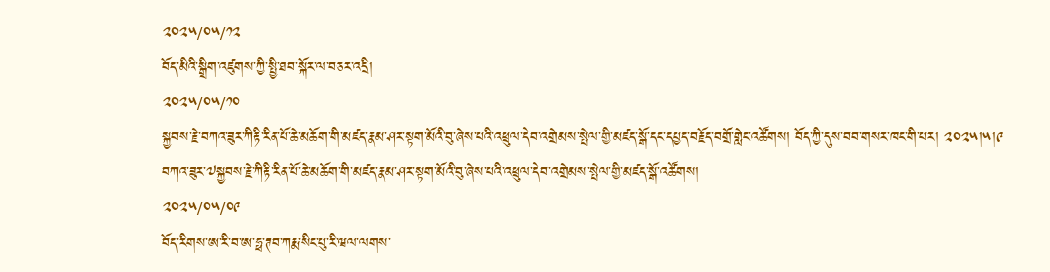༢༠༢༥/༠༥/༡༢
བོད་མིའི་སྒྲིག་འཛུགས་ཀྱི་སྤྱི་ཐབ་སྐོར་ལ་བཅར་འདྲི།
༢༠༢༥/༠༥/༡༠
སྐྱབས་རྗེ་བཀའ་ཟུར་ཀིརྟི་རིན་པོ་ཆེ་མཆོག་གི་མཛད་རྣམ་ཤར་སྟག་མོའི་བུ་ཞེས་པའི་འཕྲུལ་དེབ་འགྲེམས་སྤེལ་གྱི་མཛད་སྒོ་དང་དཔྱད་བརྗོད་བགྲོ་གླེང་འཚོགས། བོད་ཀྱི་དུས་བབ་གསར་ཁང་གི་པར། ༢༠༢༥།༥།༩
བཀའ་ཟུར་༧སྐྱབས་རྗེ་ཀིརྟི་རིན་པོ་ཆེ་མཆོག་གི་མཛད་རྣམ་ཤར་སྟག་མོའི་བུ་ཞེས་པའི་འཕྲུལ་དེབ་འགྲེམས་སྤེལ་གྱི་མཛད་སྒོ་འཚོགས།
༢༠༢༥/༠༥/༠༩
བོད་རིགས་ཨ་རི་བ་ཨ་ཧྥ་ཊབ་ཀརྨ་སིང་པུ་རི་ཝལ་ལགས་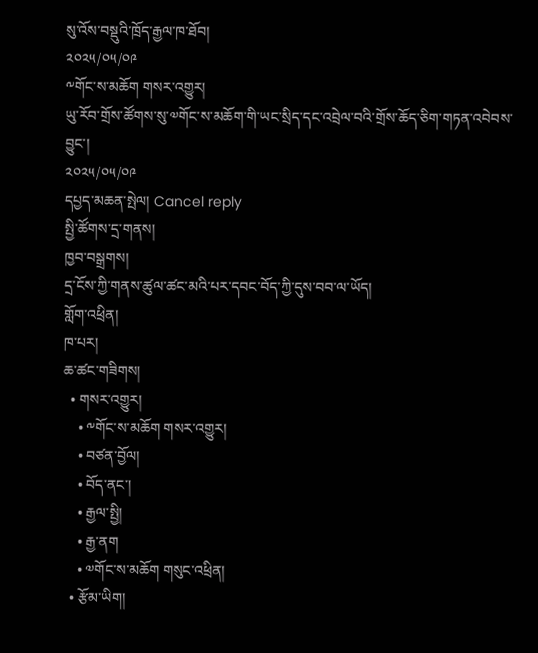སུ་འོས་བསྡུའི་ཁྲོད་རྒྱལ་ཁ་ཐོབ།
༢༠༢༥/༠༥/༠༩
༸གོང་ས་མཆོག གསར་འགྱུར།
ཡུ་རོབ་གྲོས་ཚོགས་སུ་༧གོང་ས་མཆོག་གི་ཡང་སྲིད་དང་འབྲེལ་བའི་གྲོས་ཆོད་ཅིག་གཏན་འབེབས་བྱུང་།
༢༠༢༥/༠༥/༠༩
དཔྱད་མཆན་སྤེལ། Cancel reply
སྤྱི་ཚོགས་དྲ་གནས།
ཁྱབ་བསྒྲགས།
དྲ་ངོས་ཀྱི་གནས་ཚུལ་ཚང་མའི་པར་དབང་བོད་ཀྱི་དུས་བབ་ལ་ཡོད།
གློག་འཕྲིན།
ཁ་པར།
ཆ་ཚང་གཟིགས།
  • གསར་འགྱུར།
    • ༸གོང་ས་མཆོག གསར་འགྱུར།
    • བཙན་བྱོལ།
    • བོད་ནང་།
    • རྒྱལ་སྤྱི།
    • རྒྱ་ནག
    • ༧གོང་ས་མཆོག གསུང་འཕྲིན།
  • རྩོམ་ཡིག།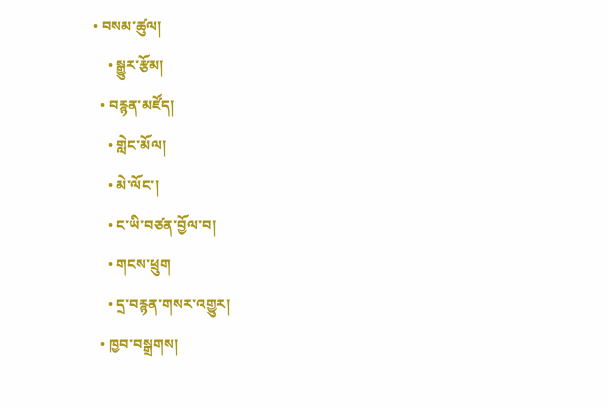• བསམ་ཚུལ།
    • སྒྱུར་རྩོམ།
  • བརྙན་མཛོད།
    • གླེང་མོལ།
    • མེ་ལོང་།
    • ང་ཡི་བཙན་བྱོལ་བ།
    • གངས་ཕྲུག
    • དྲ་བརྙན་གསར་འགྱུར།
  • ཁྱབ་བསྒྲགས།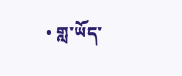• གླ་ཡོད་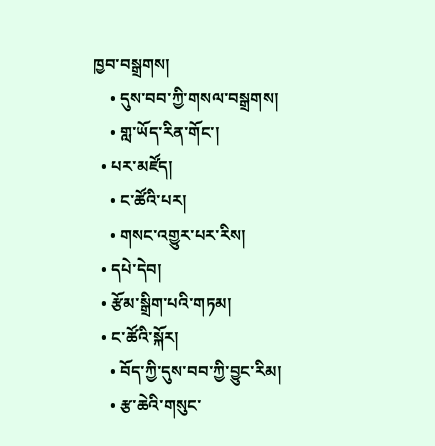ཁྱབ་བསྒྲགས།
    • དུས་བབ་ཀྱི་གསལ་བསྒྲགས།
    • གླ་ཡོད་རིན་གོང་།
  • པར་མཛོད།
    • ང་ཚོའི་པར།
    • གསང་འགྱུར་པར་རིས།
  • དཔེ་དེབ།
  • རྩོམ་སྒྲིག་པའི་གཏམ།
  • ང་ཚོའི་སྐོར།
    • བོད་ཀྱི་དུས་བབ་ཀྱི་བྱུང་རིམ།
    • རྩ་ཆེའི་གསུང་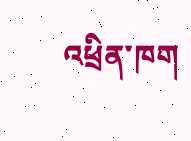འཕྲིན་ཁག